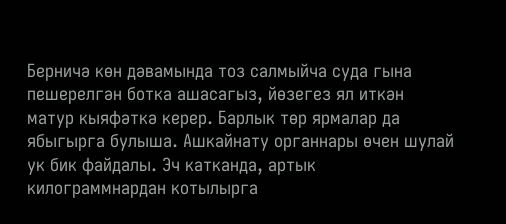Берничә көн дәвамында тоз салмыйча суда гына пешерелгән ботка ашасагыз, йөзегез ял иткән матур кыяфәткә керер. Барлык төр ярмалар да ябыгырга булыша. Ашкайнату органнары өчен шулай ук бик файдалы. Эч катканда, артык килограммнардан котылырга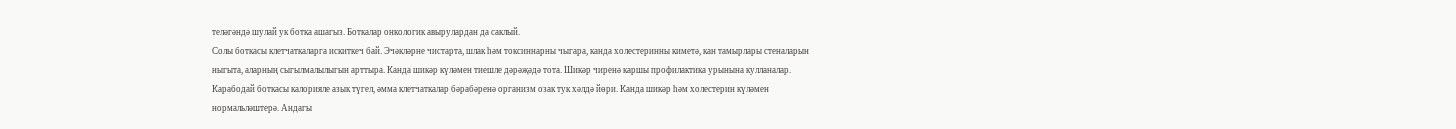теләгәндә шулай ук ботка ашагыз. Боткалар онкологик авырулардан да саклый.
Солы боткасы клетчаткаларга искиткеч бай. Эчәкләрне чистарта, шлак һәм токсиннарны чыгара, канда холестеринны киметә, кан тамырлары стеналарын ныгыта, аларның сыгылмалылыгын арттыра. Канда шикәр күләмен тиешле дәрәҗәдә тота. Шикәр чиренә каршы профилактика урынына кулланалар.
Карабодай боткасы калорияле азык түгел, әмма клетчаткалар бәрабәренә организм озак тук хәлдә йөри. Канда шикәр һәм холестерин күләмен нормальләштерә. Андагы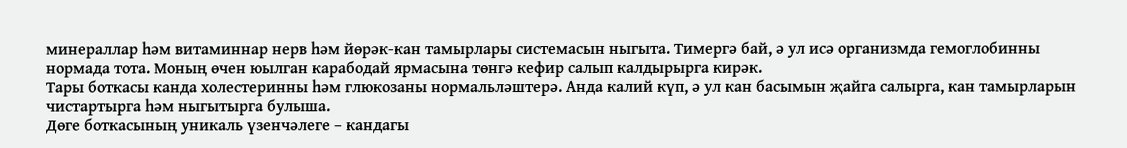минераллар һәм витаминнар нерв һәм йөрәк-кан тамырлары системасын ныгыта. Тимергә бай, ә ул исә организмда гемоглобинны нормада тота. Моның өчен юылган карабодай ярмасына төнгә кефир салып калдырырга кирәк.
Тары боткасы канда холестеринны һәм глюкозаны нормальләштерә. Анда калий күп, ә ул кан басымын җайга салырга, кан тамырларын чистартырга һәм ныгытырга булыша.
Дөге боткасының уникаль үзенчәлеге – кандагы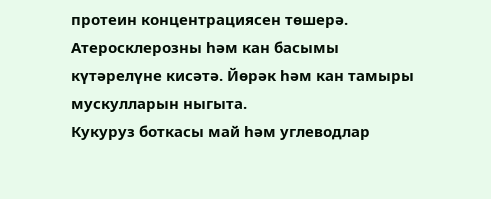протеин концентрациясен төшерә. Атеросклерозны һәм кан басымы күтәрелүне кисәтә. Йөрәк һәм кан тамыры мускулларын ныгыта.
Кукуруз боткасы май һәм углеводлар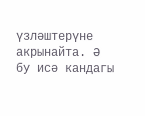үзләштерүне акрынайта. Ә бу исә кандагы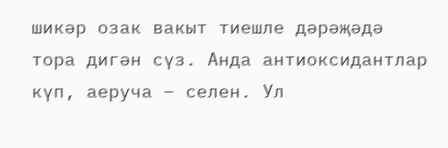шикәр озак вакыт тиешле дәрәҗәдә тора дигән сүз. Анда антиоксидантлар күп, аеруча – селен. Ул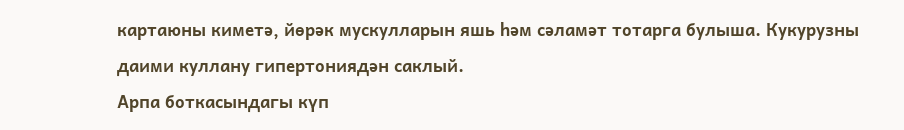картаюны киметә, йөрәк мускулларын яшь һәм сәламәт тотарга булыша. Кукурузны даими куллану гипертониядән саклый.
Арпа боткасындагы күп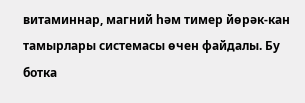витаминнар, магний һәм тимер йөрәк-кан тамырлары системасы өчен файдалы. Бу ботка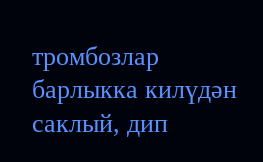тромбозлар барлыкка килүдән саклый, дип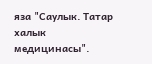яза "Саулык. Татар халык медицинасы".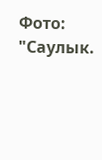Фото: "Саулык.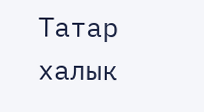Татар халык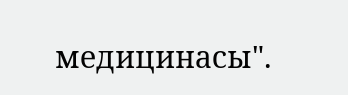медицинасы".